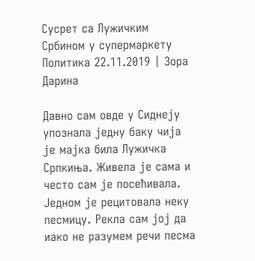Сусрет са Лужичким Србином у супермаркету
Политика 22.11.2019 | Зора Дарина

Давно сам овде у Сиднеју упознала једну баку чија је мајка била Лужичка Српкиња. Живела је сама и често сам је посећивала. Једном је рецитовала неку песмицу. Рекла сам јој да иако не разумем речи песма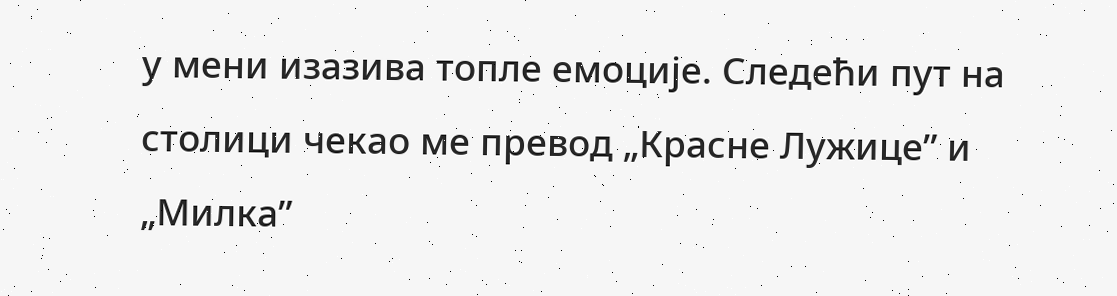у мени изазива топле емоције. Следећи пут на столици чекао ме превод „Красне Лужице” и „Милка”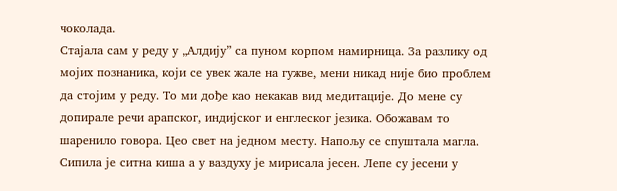чоколада.
Стајала сам у реду у „Алдију” са пуном корпом намирница. За разлику од мојих познаника, који се увек жале на гужве, мени никад није био проблем да стојим у реду. То ми дође као некакав вид медитације. До мене су допирале речи арапског, индијског и енглеског језика. Обожавам то шаренило говора. Цео свет на једном месту. Напољу се спуштала магла. Сипила је ситна киша а у ваздуху је мирисала јесен. Лепе су јесени у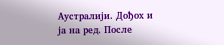Аустралији. Дођох и ја на ред. После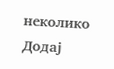неколико
Додај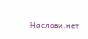Наслови.нет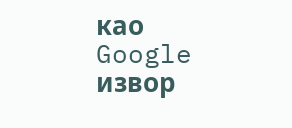као Google извор